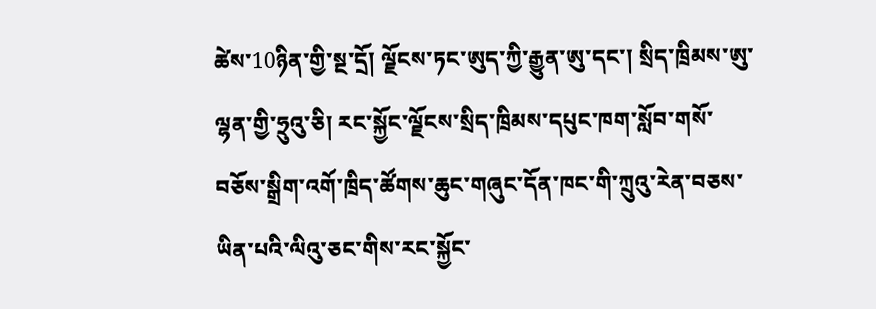ཚེས་10ཉིན་གྱི་སྔ་དྲོ། ལྗོངས་ཏང་ཨུད་ཀྱི་རྒྱུན་ཨུ་དང་། སྲིད་ཁྲིམས་ཨུ་ལྷན་གྱི་ཧྲུའུ་ཅི། རང་སྐྱོང་ལྗོངས་སྲིད་ཁྲིམས་དཔུང་ཁག་སློབ་གསོ་བཅོས་སྒྲིག་འགོ་ཁྲིད་ཚོགས་ཆུང་གཞུང་དོན་ཁང་གི་ཀྲུའུ་རེན་བཅས་ཡིན་པའི་ལིའུ་ཅང་གིས་རང་སྐྱོང་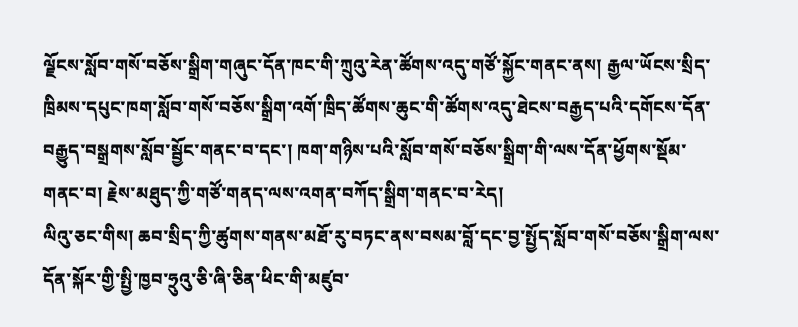ལྗོངས་སློབ་གསོ་བཅོས་སྒྲིག་གཞུང་དོན་ཁང་གི་ཀྲུའུ་རེན་ཚོགས་འདུ་གཙོ་སྐྱོང་གནང་ནས། རྒྱལ་ཡོངས་སྲིད་ཁྲིམས་དཔུང་ཁག་སློབ་གསོ་བཅོས་སྒྲིག་འགོ་ཁྲིད་ཚོགས་ཆུང་གི་ཚོགས་འདུ་ཐེངས་བརྒྱད་པའི་དགོངས་དོན་བརྒྱུད་བསྒྲགས་སློབ་སྦྱོང་གནང་བ་དང་། ཁག་གཉིས་པའི་སློབ་གསོ་བཅོས་སྒྲིག་གི་ལས་དོན་ཕྱོགས་སྡོམ་གནང་བ། རྗེས་མཐུད་ཀྱི་གཙོ་གནད་ལས་འགན་བཀོད་སྒྲིག་གནང་བ་རེད།
ལིའུ་ཅང་གིས། ཆབ་སྲིད་ཀྱི་ཚུགས་གནས་མཐོ་རུ་བཏང་ནས་བསམ་བློ་དང་བྱ་སྤྱོད་སློབ་གསོ་བཅོས་སྒྲིག་ལས་དོན་སྐོར་གྱི་སྤྱི་ཁྱབ་ཧྲུའུ་ཅི་ཞི་ཅིན་ཕིང་གི་མཛུབ་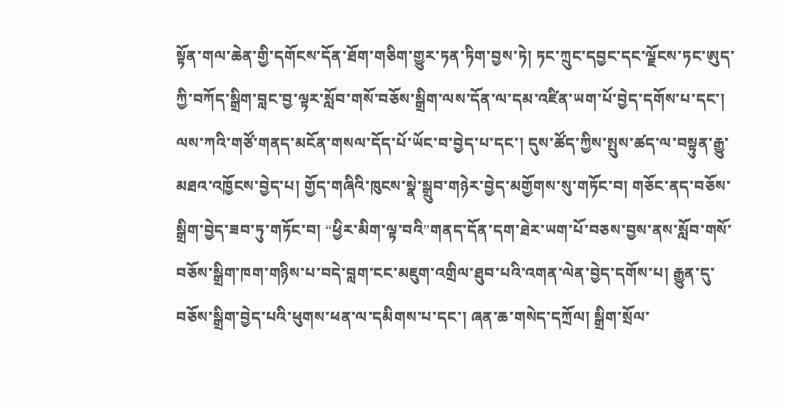སྟོན་གལ་ཆེན་གྱི་དགོངས་དོན་ཐོག་གཅིག་གྱུར་ཏན་ཏིག་བྱས་ཏེ། ཏང་ཀྲུང་དབྱང་དང་ལྗོངས་ཏང་ཨུད་ཀྱི་བཀོད་སྒྲིག་བླང་བྱ་ལྟར་སློབ་གསོ་བཅོས་སྒྲིག་ལས་དོན་ལ་དམ་འཛིན་ཡག་པོ་བྱེད་དགོས་པ་དང་། ལས་ཀའི་གཙོ་གནད་མངོན་གསལ་དོད་པོ་ཡོང་བ་བྱེད་པ་དང་། དུས་ཚོད་ཀྱིས་སྤུས་ཚད་ལ་བསྟུན་རྒྱུ་མཐའ་འཁྱོངས་བྱེད་པ། གྱོད་གཞིའི་ཁུངས་སྣེ་སྒྲུབ་གཉེར་བྱེད་མགྱོགས་སུ་གཏོང་བ། གཅོང་ནད་བཅོས་སྒྲིག་བྱེད་ཟབ་ཏུ་གཏོང་བ། “ཕྱིར་མིག་ལྟ་བའི”གནད་དོན་དག་ཐེར་ཡག་པོ་བཅས་བྱས་ནས་སློབ་གསོ་བཅོས་སྒྲིག་ཁག་གཉིས་པ་བདེ་བླག་ངང་མཇུག་འགྲིལ་ཐུབ་པའི་འགན་ལེན་བྱེད་དགོས་པ། རྒྱུན་དུ་བཅོས་སྒྲིག་བྱེད་པའི་ཕུགས་ཕན་ལ་དམིགས་པ་དང་། ཞན་ཆ་གསེད་དཀྲོལ། སྒྲིག་སྲོལ་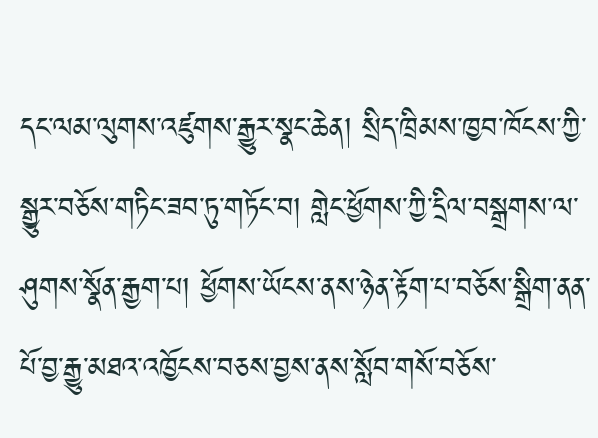དང་ལམ་ལུགས་འཛུགས་རྒྱུར་སྣང་ཆེན། སྲིད་ཁྲིམས་ཁྱབ་ཁོངས་ཀྱི་སྒྱུར་བཅོས་གཏིང་ཟབ་ཏུ་གཏོང་བ། གླེང་ཕྱོགས་ཀྱི་དྲིལ་བསྒྲགས་ལ་ཤུགས་སྣོན་རྒྱག་པ། ཕྱོགས་ཡོངས་ནས་ཉེན་རྟོག་པ་བཅོས་སྒྲིག་ནན་པོ་བྱ་རྒྱུ་མཐའ་འཁྱོངས་བཅས་བྱས་ནས་སློབ་གསོ་བཅོས་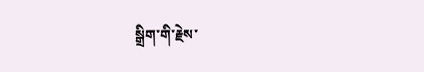སྒྲིག་གི་རྗེས་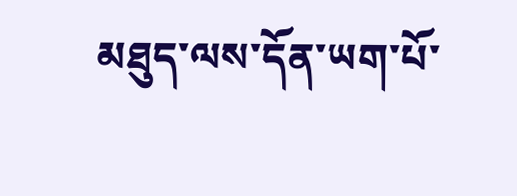མཐུད་ལས་དོན་ཡག་པོ་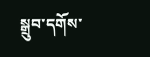སྒྲུབ་དགོས་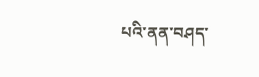པའི་ནན་བཤད་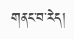གནང་བ་རེད།